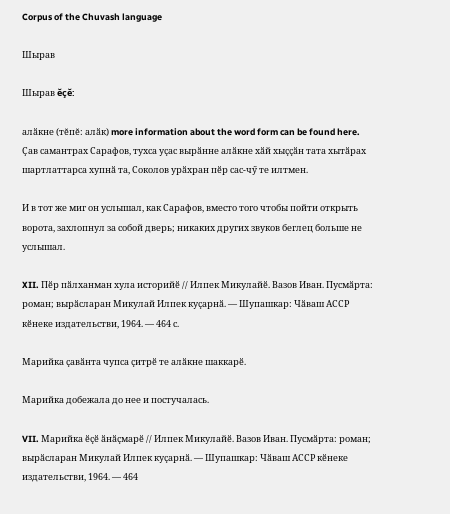Corpus of the Chuvash language

Шырав

Шырав ĕçĕ:

алӑкне (тĕпĕ: алӑк) more information about the word form can be found here.
Ҫав самантрах Сарафов, тухса уҫас вырӑнне алӑкне хӑй хыҫҫӑн тата хытӑрах шартлаттарса хупнӑ та, Соколов урӑхран пӗр сас-чӳ те илтмен.

И в тот же миг он услышал, как Сарафов, вместо того чтобы пойти открыть ворота, захлопнул за собой дверь; никаких других звуков беглец больше не услышал.

XII. Пӗр пӑлханман хула историйӗ // Илпек Микулайӗ. Вазов Иван. Пусмӑрта: роман; вырӑсларан Микулай Илпек куҫарнӑ. — Шупашкар: Чӑваш АССР кӗнеке издательстви, 1964. — 464 с.

Марийка ҫавӑнта чупса ҫитрӗ те алӑкне шаккарӗ.

Марийка добежала до нее и постучалась.

VII. Марийка ӗҫӗ ӑнӑҫмарӗ // Илпек Микулайӗ. Вазов Иван. Пусмӑрта: роман; вырӑсларан Микулай Илпек куҫарнӑ. — Шупашкар: Чӑваш АССР кӗнеке издательстви, 1964. — 464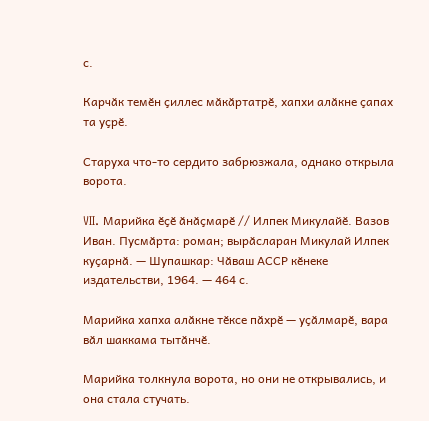с.

Карчӑк темӗн ҫиллес мӑкӑртатрӗ, хапхи алӑкне ҫапах та уҫрӗ.

Старуха что-то сердито забрюзжала, однако открыла ворота.

VII. Марийка ӗҫӗ ӑнӑҫмарӗ // Илпек Микулайӗ. Вазов Иван. Пусмӑрта: роман; вырӑсларан Микулай Илпек куҫарнӑ. — Шупашкар: Чӑваш АССР кӗнеке издательстви, 1964. — 464 с.

Марийка хапха алӑкне тӗксе пӑхрӗ — уҫӑлмарӗ, вара вӑл шаккама тытӑнчӗ.

Марийка толкнула ворота, но они не открывались, и она стала стучать.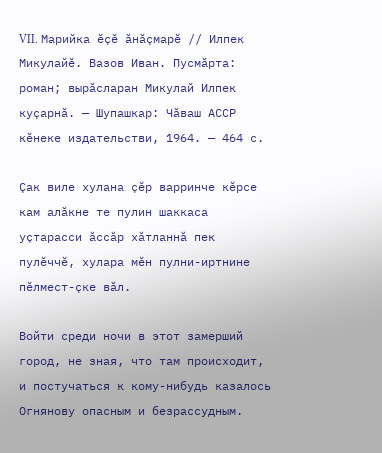VII. Марийка ӗҫӗ ӑнӑҫмарӗ // Илпек Микулайӗ. Вазов Иван. Пусмӑрта: роман; вырӑсларан Микулай Илпек куҫарнӑ. — Шупашкар: Чӑваш АССР кӗнеке издательстви, 1964. — 464 с.

Ҫак виле хулана ҫӗр варринче кӗрсе кам алӑкне те пулин шаккаса уҫтарасси ӑссӑр хӑтланнӑ пек пулӗччӗ, хулара мӗн пулни-иртнине пӗлмест-ҫке вӑл.

Войти среди ночи в этот замерший город, не зная, что там происходит, и постучаться к кому-нибудь казалось Огнянову опасным и безрассудным.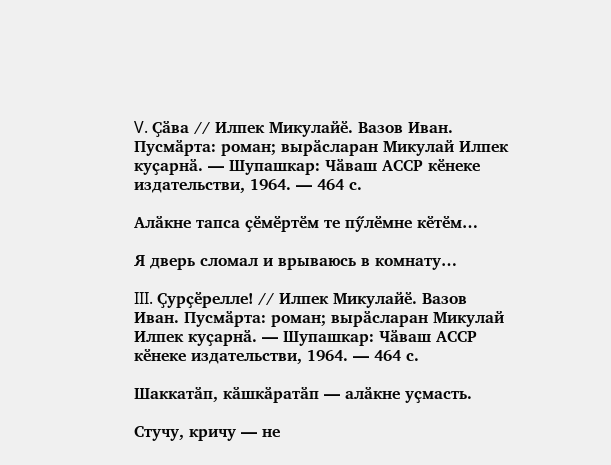V. Ҫӑва // Илпек Микулайӗ. Вазов Иван. Пусмӑрта: роман; вырӑсларан Микулай Илпек куҫарнӑ. — Шупашкар: Чӑваш АССР кӗнеке издательстви, 1964. — 464 с.

Алӑкне тапса ҫӗмӗртӗм те пӳлӗмне кӗтӗм…

Я дверь сломал и врываюсь в комнату…

III. Ҫурҫӗрелле! // Илпек Микулайӗ. Вазов Иван. Пусмӑрта: роман; вырӑсларан Микулай Илпек куҫарнӑ. — Шупашкар: Чӑваш АССР кӗнеке издательстви, 1964. — 464 с.

Шаккатӑп, кӑшкӑратӑп — алӑкне уҫмасть.

Стучу, кричу — не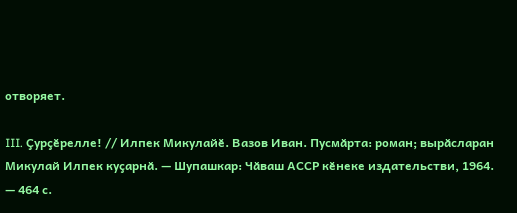отворяет.

III. Ҫурҫӗрелле! // Илпек Микулайӗ. Вазов Иван. Пусмӑрта: роман; вырӑсларан Микулай Илпек куҫарнӑ. — Шупашкар: Чӑваш АССР кӗнеке издательстви, 1964. — 464 с.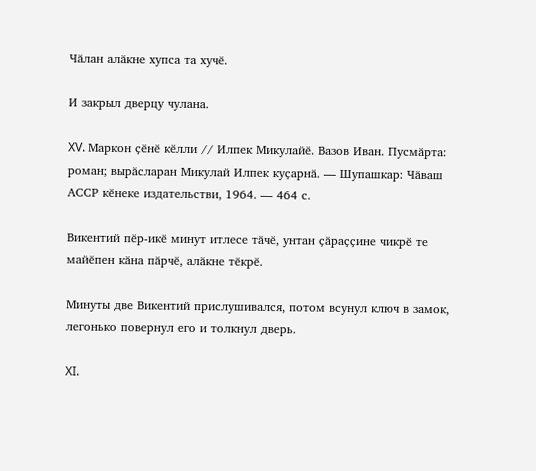Чӑлан алӑкне хупса та хучӗ.

И закрыл дверцу чулана.

XV. Маркон ҫӗнӗ кӗлли // Илпек Микулайӗ. Вазов Иван. Пусмӑрта: роман; вырӑсларан Микулай Илпек куҫарнӑ. — Шупашкар: Чӑваш АССР кӗнеке издательстви, 1964. — 464 с.

Викентий пӗр-икӗ минут итлесе тӑчӗ, унтан ҫӑраҫҫине чикрӗ те майӗпен кӑна пӑрчӗ, алӑкне тӗкрӗ.

Минуты две Викентий прислушивался, потом всунул ключ в замок, легонько повернул его и толкнул дверь.

XI.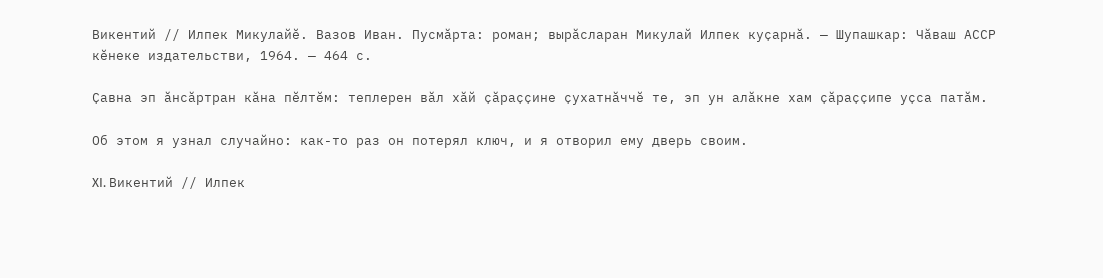Викентий // Илпек Микулайӗ. Вазов Иван. Пусмӑрта: роман; вырӑсларан Микулай Илпек куҫарнӑ. — Шупашкар: Чӑваш АССР кӗнеке издательстви, 1964. — 464 с.

Ҫавна эп ӑнсӑртран кӑна пӗлтӗм: теплерен вӑл хӑй ҫӑраҫҫине ҫухатнӑччӗ те, эп ун алӑкне хам ҫӑраҫҫипе уҫса патӑм.

Об этом я узнал случайно: как-то раз он потерял ключ, и я отворил ему дверь своим.

XI. Викентий // Илпек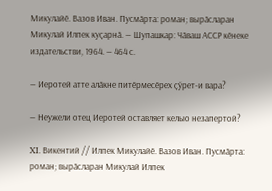Микулайӗ. Вазов Иван. Пусмӑрта: роман; вырӑсларан Микулай Илпек куҫарнӑ. — Шупашкар: Чӑваш АССР кӗнеке издательстви, 1964. — 464 с.

— Иеротей атте алӑкне питӗрмесӗрех ҫӳрет-и вара?

— Неужели отец Иеротей оставляет келыо незапертой?

XI. Викентий // Илпек Микулайӗ. Вазов Иван. Пусмӑрта: роман; вырӑсларан Микулай Илпек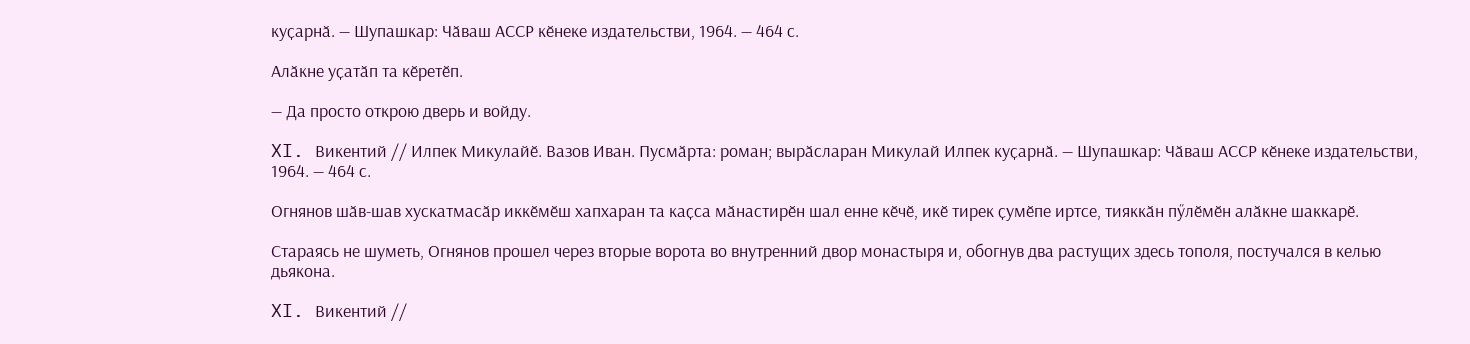куҫарнӑ. — Шупашкар: Чӑваш АССР кӗнеке издательстви, 1964. — 464 с.

Алӑкне уҫатӑп та кӗретӗп.

— Да просто открою дверь и войду.

XI. Викентий // Илпек Микулайӗ. Вазов Иван. Пусмӑрта: роман; вырӑсларан Микулай Илпек куҫарнӑ. — Шупашкар: Чӑваш АССР кӗнеке издательстви, 1964. — 464 с.

Огнянов шӑв-шав хускатмасӑр иккӗмӗш хапхаран та каҫса мӑнастирӗн шал енне кӗчӗ, икӗ тирек ҫумӗпе иртсе, тияккӑн пӳлӗмӗн алӑкне шаккарӗ.

Стараясь не шуметь, Огнянов прошел через вторые ворота во внутренний двор монастыря и, обогнув два растущих здесь тополя, постучался в келью дьякона.

XI. Викентий //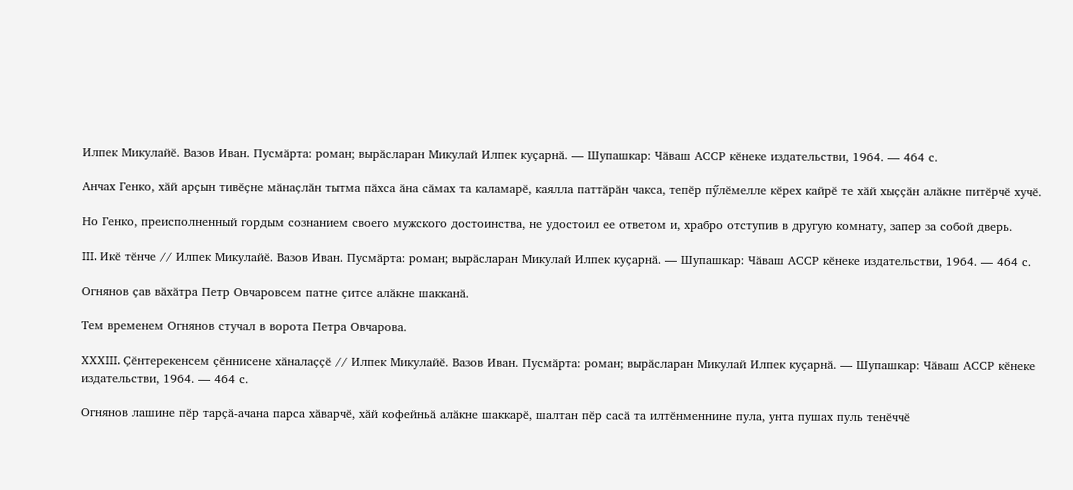Илпек Микулайӗ. Вазов Иван. Пусмӑрта: роман; вырӑсларан Микулай Илпек куҫарнӑ. — Шупашкар: Чӑваш АССР кӗнеке издательстви, 1964. — 464 с.

Анчах Генко, хӑй арҫын тивӗҫне мӑнаҫлӑн тытма пӑхса ӑна сӑмах та каламарӗ, каялла паттӑрӑн чакса, тепӗр пӳлӗмелле кӗрех кайрӗ те хӑй хыҫҫӑн алӑкне питӗрчӗ хучӗ.

Но Генко, преисполненный гордым сознанием своего мужского достоинства, не удостоил ее ответом и, храбро отступив в другую комнату, запер за собой дверь.

III. Икӗ тӗнче // Илпек Микулайӗ. Вазов Иван. Пусмӑрта: роман; вырӑсларан Микулай Илпек куҫарнӑ. — Шупашкар: Чӑваш АССР кӗнеке издательстви, 1964. — 464 с.

Огнянов ҫав вӑхӑтра Петр Овчаровсем патне ҫитсе алӑкне шакканӑ.

Тем временем Огнянов стучал в ворота Петра Овчарова.

ХХХIII. Ҫӗнтерекенсем ҫӗннисене хӑналаҫҫӗ // Илпек Микулайӗ. Вазов Иван. Пусмӑрта: роман; вырӑсларан Микулай Илпек куҫарнӑ. — Шупашкар: Чӑваш АССР кӗнеке издательстви, 1964. — 464 с.

Огнянов лашине пӗр тарҫӑ-ачана парса хӑварчӗ, хӑй кофейньӑ алӑкне шаккарӗ, шалтан пӗр сасӑ та илтӗнменнине пула, унта пушах пуль тенӗччӗ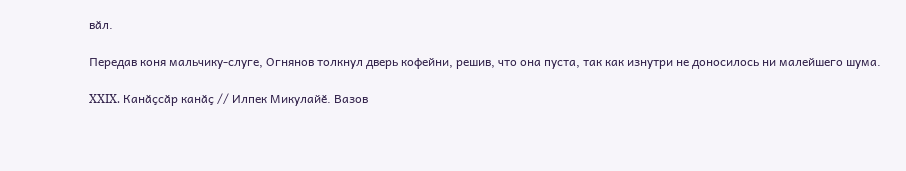вӑл.

Передав коня мальчику-слуге, Огнянов толкнул дверь кофейни, решив, что она пуста, так как изнутри не доносилось ни малейшего шума.

XXIX. Канӑҫсӑр канӑҫ // Илпек Микулайӗ. Вазов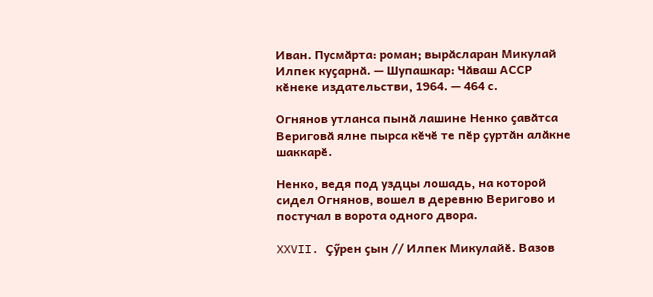Иван. Пусмӑрта: роман; вырӑсларан Микулай Илпек куҫарнӑ. — Шупашкар: Чӑваш АССР кӗнеке издательстви, 1964. — 464 с.

Огнянов утланса пынӑ лашине Ненко ҫавӑтса Вериговӑ ялне пырса кӗчӗ те пӗр ҫуртӑн алӑкне шаккарӗ.

Ненко, ведя под уздцы лошадь, на которой сидел Огнянов, вошел в деревню Веригово и постучал в ворота одного двора.

XXVII. Ҫӳрен ҫын // Илпек Микулайӗ. Вазов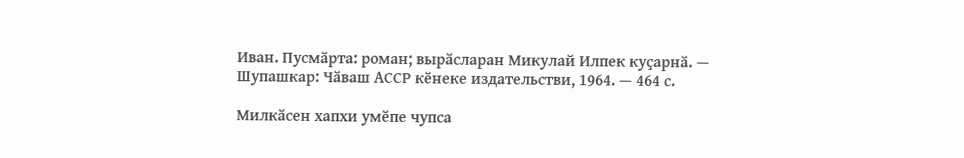Иван. Пусмӑрта: роман; вырӑсларан Микулай Илпек куҫарнӑ. — Шупашкар: Чӑваш АССР кӗнеке издательстви, 1964. — 464 с.

Милкӑсен хапхи умӗпе чупса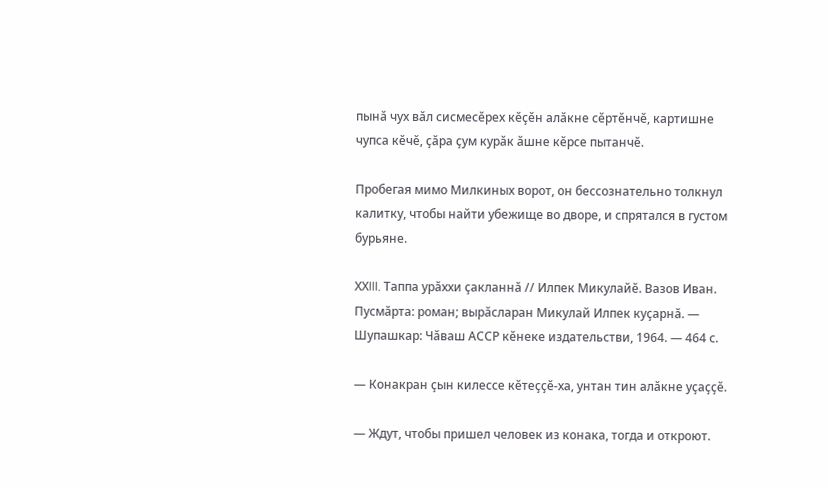пынӑ чух вӑл сисмесӗрех кӗҫӗн алӑкне сӗртӗнчӗ, картишне чупса кӗчӗ, ҫӑра ҫум курӑк ӑшне кӗрсе пытанчӗ.

Пробегая мимо Милкиных ворот, он бессознательно толкнул калитку, чтобы найти убежище во дворе, и спрятался в густом бурьяне.

ХХIII. Таппа урӑххи ҫакланнӑ // Илпек Микулайӗ. Вазов Иван. Пусмӑрта: роман; вырӑсларан Микулай Илпек куҫарнӑ. — Шупашкар: Чӑваш АССР кӗнеке издательстви, 1964. — 464 с.

— Конакран ҫын килессе кӗтеҫҫӗ-ха, унтан тин алӑкне уҫаҫҫӗ.

— Ждут, чтобы пришел человек из конака, тогда и откроют.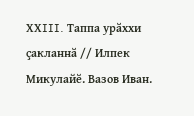ХХIII. Таппа урӑххи ҫакланнӑ // Илпек Микулайӗ. Вазов Иван.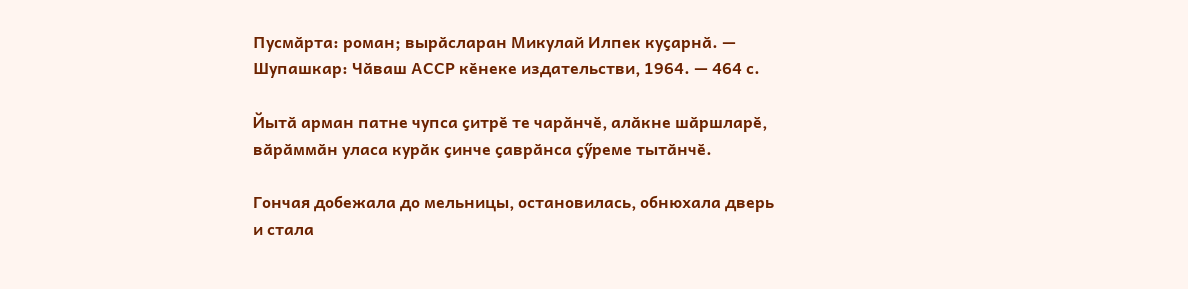Пусмӑрта: роман; вырӑсларан Микулай Илпек куҫарнӑ. — Шупашкар: Чӑваш АССР кӗнеке издательстви, 1964. — 464 с.

Йытӑ арман патне чупса ҫитрӗ те чарӑнчӗ, алӑкне шӑршларӗ, вӑрӑммӑн уласа курӑк ҫинче ҫаврӑнса ҫӳреме тытӑнчӗ.

Гончая добежала до мельницы, остановилась, обнюхала дверь и стала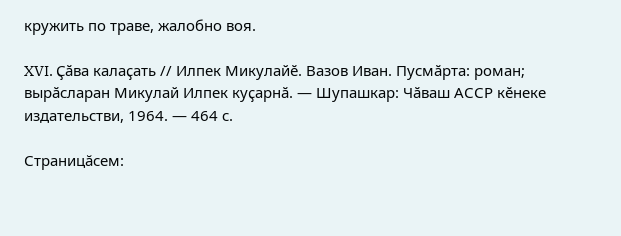кружить по траве, жалобно воя.

XVI. Ҫӑва калаҫать // Илпек Микулайӗ. Вазов Иван. Пусмӑрта: роман; вырӑсларан Микулай Илпек куҫарнӑ. — Шупашкар: Чӑваш АССР кӗнеке издательстви, 1964. — 464 с.

Страницăсем: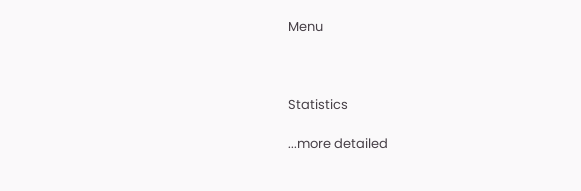Menu



Statistics

...more detailed